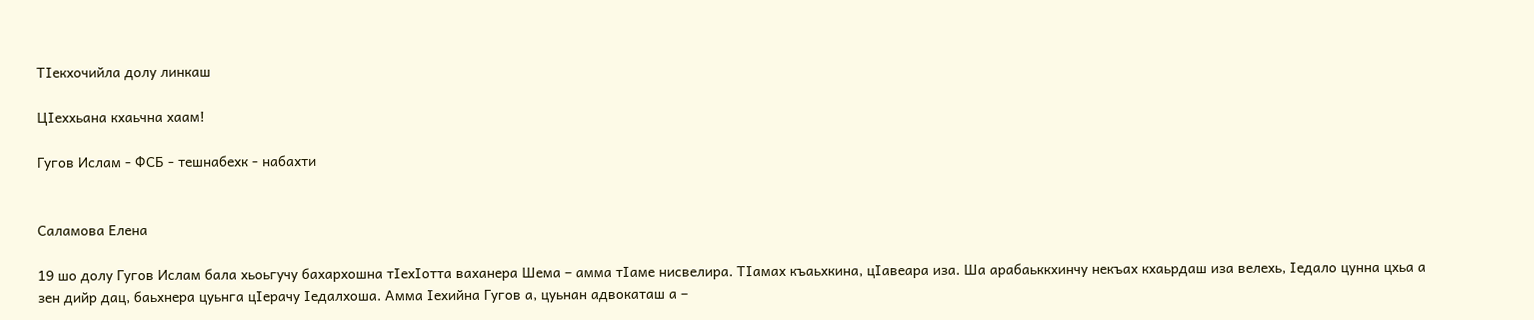ТIекхочийла долу линкаш

ЦIеххьана кхаьчна хаам!

Гугов Ислам - ФСБ - тешнабехк - набахти


Саламова Елена

19 шо долу Гугов Ислам бала хьоьгучу бахархошна тIехIотта ваханера Шема – амма тIаме нисвелира. ТIамах къаьхкина, цIавеара иза. Ша арабаьккхинчу некъах кхаьрдаш иза велехь, Iедало цунна цхьа а зен дийр дац, баьхнера цуьнга цIерачу Iедалхоша. Амма Iехийна Гугов а, цуьнан адвокаташ а –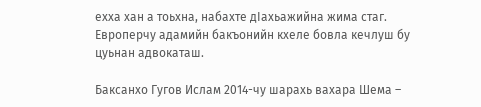ехха хан а тоьхна, набахте дIахьажийна жима стаг. Европерчу адамийн бакъонийн кхеле бовла кечлуш бу цуьнан адвокаташ.

Баксанхо Гугов Ислам 2014-чу шарахь вахара Шема –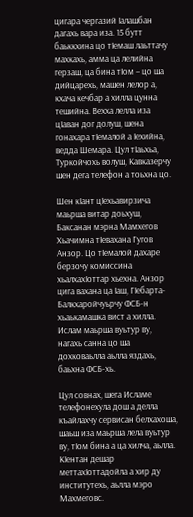цигара чергазий Iалашбан дагахь вара иза. 15 бутт баьккхина цо тIемаш лаьттачу махкахь, амма ца лелийна герзаш, ца бина тIом – цо ша дийцарехь, машен лелор а, кхача кечбар а хилла цунна тешийна. Вехха лелла иза цIаван дог долуш, шена гонахара тIемалой а Iехийна, ведда Шемара. Цул тIаьхьа, Туркойчохь волуш, Кавказерчу шен дега телефон а тоьхна цо.

Шен кIант цIехьавирзича маьрша витар доьхуш, Баксанан мэрна Мамхегов Хьачимна тIевахана Гугов Анзор. Цо тIемалой дахаре берзочу комиссина хьалхахIоттар хьехна. Анзор цига вахана ца Iаш, ГIебарта-Балкхаройчуьрчу ФСБ-н хьаькамашка вист а хилла. Ислам маьрша вуьтур ву, нагахь санна цо ша дохковаьлла аьлла яздахь, баьхна ФСБ-хь.

Цул совнах, шега Исламе телефонехула дош а делла къайлахчу сервисан белхахоша, шаьш иза маьрша лела вуьтур ву, тIом бина а ца хилча, аьлла. КIентан дешар меттахIоттадойла а хир ду институтехь, аьлла мэро Махмеговс.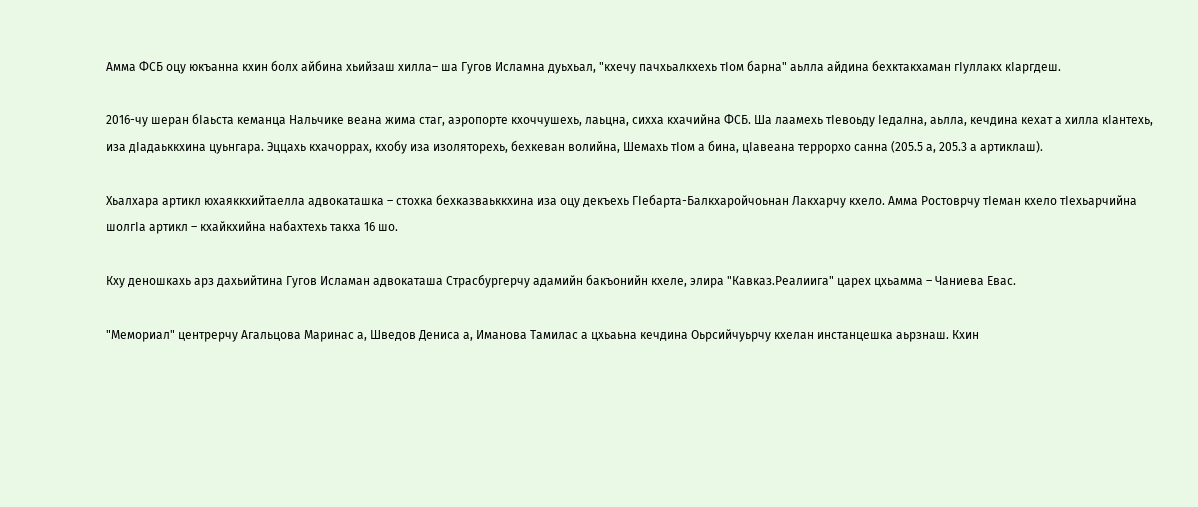Амма ФСБ оцу юкъанна кхин болх айбина хьийзаш хилла– ша Гугов Исламна дуьхьал, "кхечу пачхьалкхехь тIом барна" аьлла айдина бехктакхаман гIуллакх кIаргдеш.

2016-чу шеран бIаьста кеманца Нальчике веана жима стаг, аэропорте кхоччушехь, лаьцна, сихха кхачийна ФСБ. Ша лаамехь тIевоьду Iедална, аьлла, кечдина кехат а хилла кIантехь, иза дIадаьккхина цуьнгара. Эццахь кхачоррах, кхобу иза изоляторехь, бехкеван волийна, Шемахь тIом а бина, цIавеана террорхо санна (205.5 а, 205.3 а артиклаш).

Хьалхара артикл юхаяккхийтаелла адвокаташка – стохка бехказваьккхина иза оцу декъехь ГIебарта-Балкхаройчоьнан Лакхарчу кхело. Амма Ростоврчу тIеман кхело тIехьарчийна шолгIа артикл – кхайкхийна набахтехь такха 16 шо.

Кху деношкахь арз дахьийтина Гугов Исламан адвокаташа Страсбургерчу адамийн бакъонийн кхеле, элира "Кавказ.Реалиига" царех цхьамма – Чаниева Евас.

"Мемориал" центрерчу Агальцова Маринас а, Шведов Дениса а, Иманова Тамилас а цхьаьна кечдина Оьрсийчуьрчу кхелан инстанцешка аьрзнаш. Кхин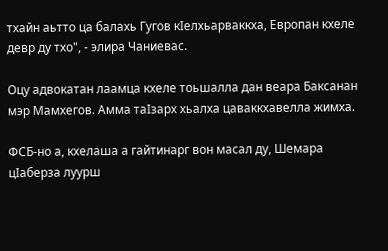тхайн аьтто ца балахь Гугов кIелхьарваккха, Европан кхеле девр ду тхо", - элира Чаниевас.

Оцу адвокатан лаамца кхеле тоьшалла дан веара Баксанан мэр Мамхегов. Амма таIзарх хьалха цаваккхавелла жимха.

ФСБ-но а, кхелаша а гайтинарг вон масал ду, Шемара цIаберза луурш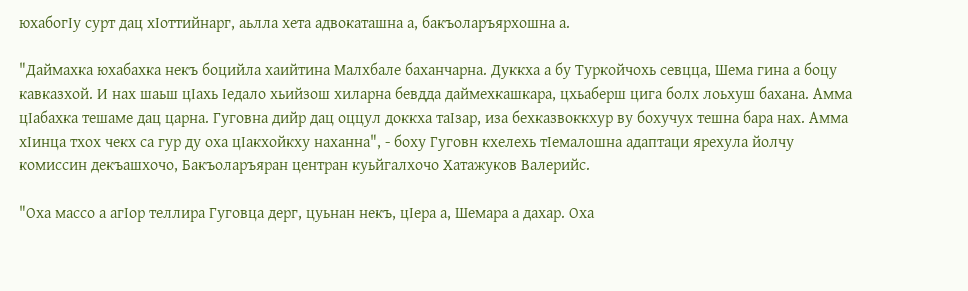юхабогIу сурт дац хIоттийнарг, аьлла хета адвокаташна а, бакъоларъярхошна а.

"Даймахка юхабахка некъ боцийла хаийтина Малхбале баханчарна. Дуккха а бу Туркойчохь севцца, Шема гина а боцу кавказхой. И нах шаьш цIахь Iедало хьийзош хиларна бевдда даймехкашкара, цхьаберш цига болх лоьхуш бахана. Амма цIабахка тешаме дац царна. Гуговна дийр дац оццул доккха таIзар, иза бехказвоккхур ву бохучух тешна бара нах. Амма хIинца тхох чекх са гур ду оха цIакхойкху наханна", - боху Гуговн кхелехь тIемалошна адаптаци ярехула йолчу комиссин декъашхочо, Бакъоларъяран центран куьйгалхочо Хатажуков Валерийс.

"Оха массо а агIор теллира Гуговца дерг, цуьнан некъ, цIера а, Шемара а дахар. Оха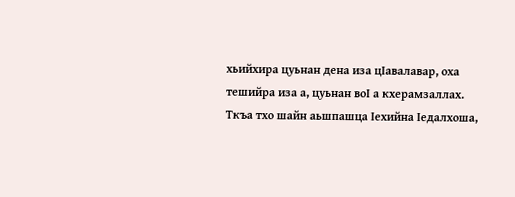хьийхира цуьнан дена иза цIавалавар, оха тешийра иза а, цуьнан воI а кхерамзаллах. Ткъа тхо шайн аьшпашца Iехийна Iедалхоша,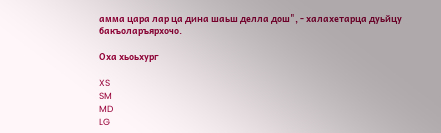амма цара лар ца дина шаьш делла дош", - халахетарца дуьйцу бакъоларъярхочо.

Оха хьоьхург

XS
SM
MD
LG